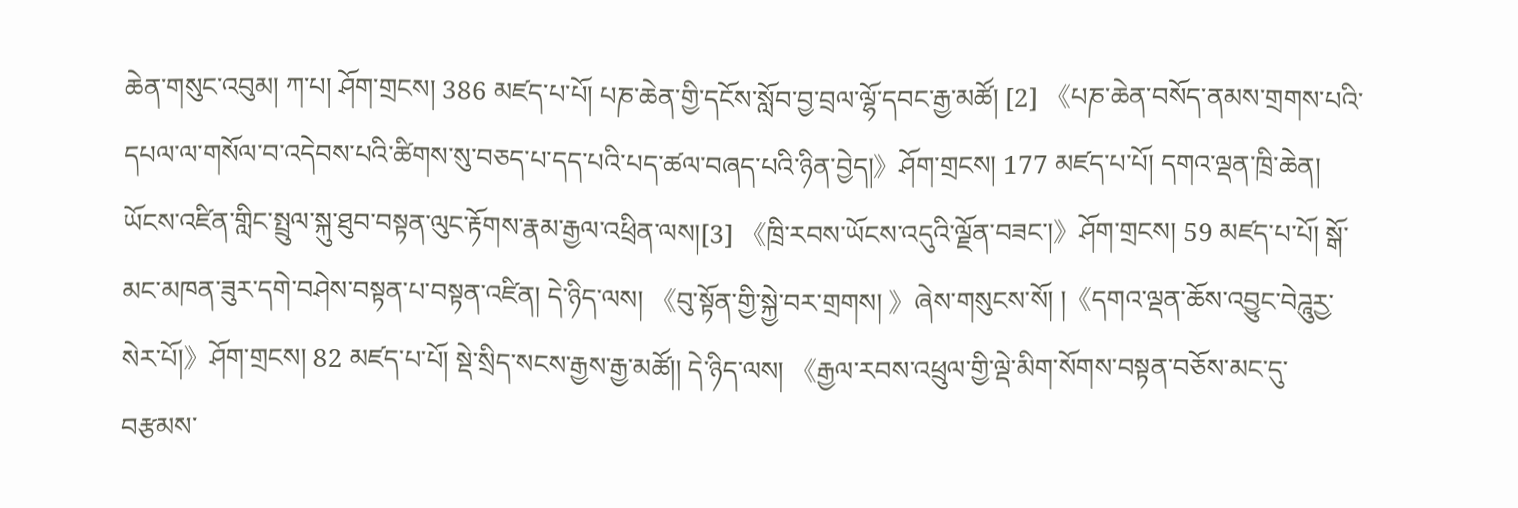ཆེན་གསུང་འབུམ། ཀ་པ། ཤོག་གྲངས། 386 མཛད་པ་པོ། པཎ་ཆེན་གྱི་དངོས་སློབ་བྱ་བྲལ་ལྷོ་དབང་རྒྱ་མཚོ། [2] 《པཎ་ཆེན་བསོད་ནམས་གྲགས་པའི་དཔལ་ལ་གསོལ་བ་འདེབས་པའི་ཚིགས་སུ་བཅད་པ་དད་པའི་པད་ཚལ་བཞད་པའི་ཉིན་བྱེད།》ཤོག་གྲངས། 177 མཛད་པ་པོ། དགའ་ལྡན་ཁྲི་ཆེན། ཡོངས་འཛིན་གླིང་སྤྲུལ་སྐུ་ཐུབ་བསྟན་ལུང་རྟོགས་རྣམ་རྒྱལ་འཕྲིན་ལས།[3] 《ཁྲི་རབས་ཡོངས་འདུའི་ལྗོན་བཟང་།》ཤོག་གྲངས། 59 མཛད་པ་པོ། སྒོ་མང་མཁན་ཟུར་དགེ་བཤེས་བསྟན་པ་བསྟན་འཛིན། དེ་ཉིད་ལས། 《བུ་སྟོན་གྱི་སྐྱེ་བར་གྲགས། 》ཞེས་གསུངས་སོ། །《དགའ་ལྡན་ཆོས་འབྱུང་བེཌཱུརྱ་སེར་པོ།》ཤོག་གྲངས། 82 མཛད་པ་པོ། སྡེ་སྲིད་སངས་རྒྱས་རྒྱ་མཚོ།། དེ་ཉིད་ལས། 《རྒྱལ་རབས་འཕྲུལ་གྱི་ལྡེ་མིག་སོགས་བསྟན་བཅོས་མང་དུ་བརྩམས་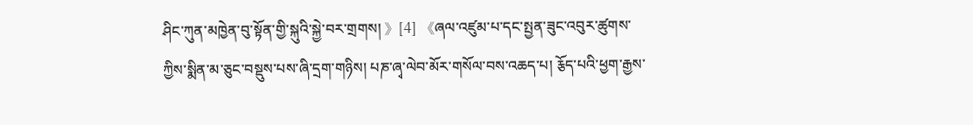ཤིང་ཀུན་མཁྱེན་བུ་སྟོན་གྱི་སྐུའི་སྐྱེ་བར་གྲགས། 》[4] 《ཞལ་འཛུམ་པ་དང་སྤྱན་ཟུང་འབུར་ཚུགས་ཀྱིས་སྨིན་མ་ཅུང་བསྡུས་པས་ཞི་དྲག་གཉིས། པཎ་ཞྭ་ལེབ་མོར་གསོལ་བས་འཆད་པ། རྕོད་པའི་ཕྱག་རྒྱས་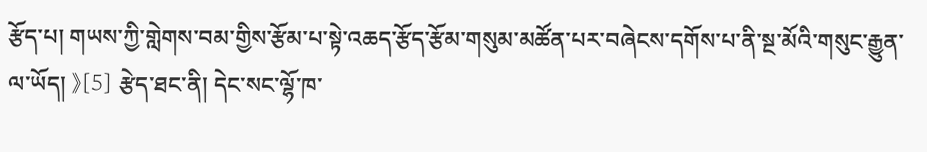རྩོད་པ། གཡས་ཀྱི་གླེགས་བམ་གྱིས་རྩོམ་པ་སྟེ་འཆད་རྩོད་རྩོམ་གསུམ་མཚོན་པར་བཞེངས་དགོས་པ་ནི་སྔ་མོའི་གསུང་རྒྱུན་ལ་ཡོད། 》[5] རྩེད་ཐང་ནི། དེང་སང་ལྷོ་ཁ་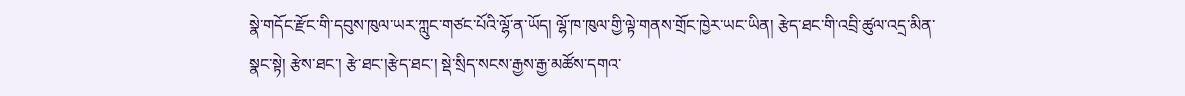སྣེ་གདོང་རྫོང་གི་དབུས་ཁུལ་ཡར་ཀླུང་གཙང་པོའི་ལྷོ་ན་ཡོད། ལྷོ་ཁ་ཁུལ་གྱི་ལྟེ་གནས་གྲོང་ཁྱེར་ཡང་ཡིན། རྩེད་ཐང་གི་འབྲི་ཚུལ་འདྲ་མིན་སྣང་སྟེ། རྩེས་ཐང་། རྩེ་ཐང་།རྩེད་ཐང་། སྡེ་སྲིད་སངས་རྒྱས་རྒྱ་མཚོས་དགའ་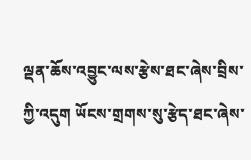ལྡན་ཆོས་འབྱུང་ལས་རྩེས་ཐང་ཞེས་བྲིས་ཀྱི་འདུག ཡོངས་གྲགས་སུ་རྩེད་ཐང་ཞེས་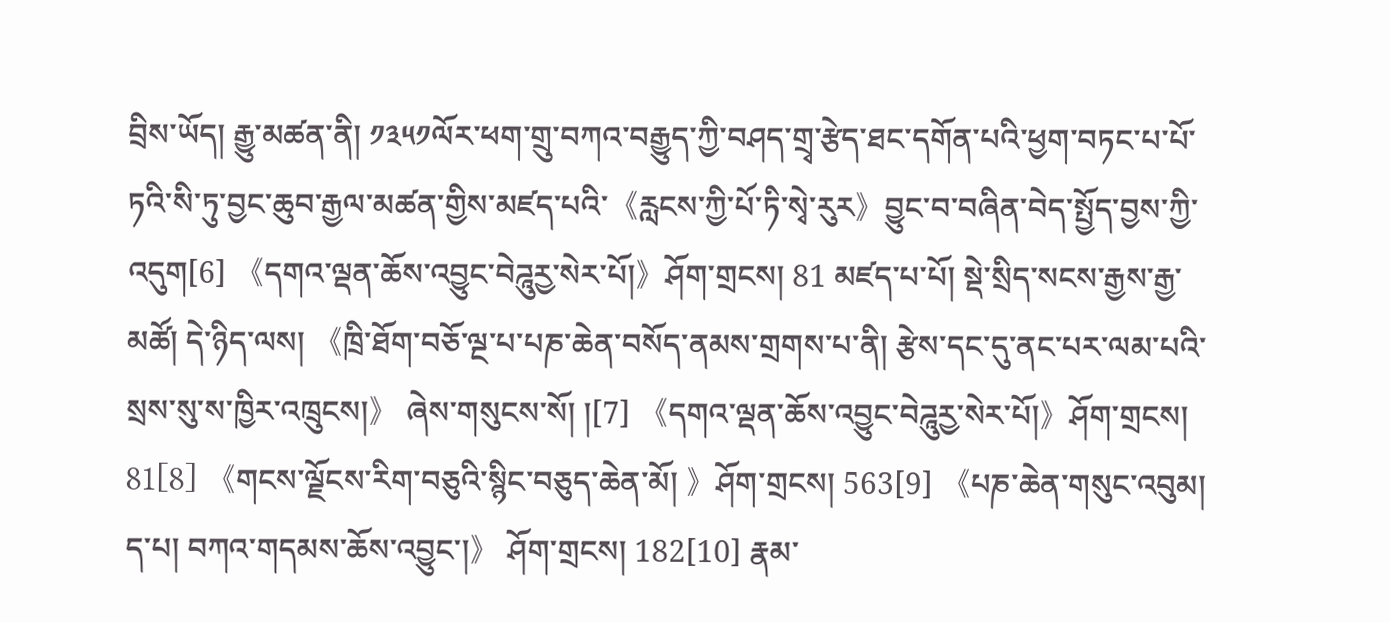བྲིས་ཡོད། རྒྱུ་མཚན་ནི། ༡༣༥༡ལོར་ཕག་གྲུ་བཀའ་བརྒྱུད་ཀྱི་བཤད་གྲྭ་རྩེད་ཐང་དགོན་པའི་ཕྱག་བཏང་པ་པོ་ཏའི་སི་ཏུ་བྱང་ཆུབ་རྒྱལ་མཚན་གྱིས་མཛད་པའི་《རླངས་ཀྱི་པོ་ཏི་སྭེ་རུར》བྱུང་བ་བཞིན་བེད་སྤྱོད་བྱས་ཀྱི་འདུག[6] 《དགའ་ལྡན་ཆོས་འབྱུང་བེཌཱུརྱ་སེར་པོ།》ཤོག་གྲངས། 81 མཛད་པ་པོ། སྡེ་སྲིད་སངས་རྒྱས་རྒྱ་མཚོ། དེ་ཉིད་ལས། 《ཁྲི་ཐོག་བཅོ་ལྔ་པ་པཎ་ཆེན་བསོད་ནམས་གྲགས་པ་ནི། རྩེས་དང་དུ་ནང་པར་ལམ་པའི་སྲས་སུ་ས་ཁྱིར་འཁྲུངས།》 ཞེས་གསུངས་སོ། །[7] 《དགའ་ལྡན་ཆོས་འབྱུང་བེཌཱུརྱ་སེར་པོ།》ཤོག་གྲངས། 81[8] 《གངས་ལྗོངས་རིག་བཅུའི་སྙིང་བཅུད་ཆེན་མོ། 》ཤོག་གྲངས། 563[9] 《པཎ་ཆེན་གསུང་འབུམ། ད་པ། བཀའ་གདམས་ཆོས་འབྱུང་།》 ཤོག་གྲངས། 182[10] རྣམ་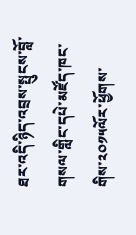ཐར་འདི་ཉིད་འབྲས་སྤུངས་བློ་གསལ་གླིང་དཔེ་མཛོད་ཁང་གིས་༢༠༡༥ལོར་ཕྱོགས་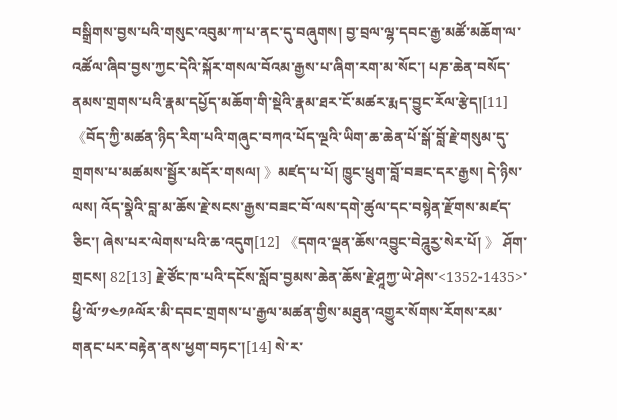བསྒྲིགས་བྱས་པའི་གསུང་འབུམ་ཀ་པ་ནང་དུ་བཞུགས། བྱ་བྲལ་ལྷ་དབང་རྒྱ་མཚོ་མཆོག་ལ་འཚོལ་ཞིབ་བྱས་ཀྱང་དེའི་སྐོར་གསལ་བོའམ་རྒྱས་པ་ཞིག་རག་མ་སོང་། པཎ་ཆེན་བསོད་ནམས་གྲགས་པའི་རྣམ་དཔྱོད་མཆོག་གི་སྡེའི་རྣམ་ཐར་ངོ་མཚར་རྨད་བྱུང་རོལ་རྩེད།[11] 《བོད་ཀྱི་མཚན་ཉིད་རིག་པའི་གཞུང་བཀའ་པོད་ལྔའི་ཡིག་ཆ་ཆེན་པོ་སྒོ་བློ་རྗེ་གསུམ་དུ་གྲགས་པ་མཚམས་སྦྱོར་མདོར་གསལ། 》མཛད་པ་པོ། ཁྱུང་ཕྲུག་བློ་བཟང་དར་རྒྱས། དེ་ཉིས་ལས། འོད་སྣེའི་བླ་མ་ཆོས་རྗེ་སངས་རྒྱས་བཟང་བོ་ལས་དགེ་ཚུལ་དང་བསྙེན་རྫོགས་མཛད་ཅིང་། ཞེས་པར་ལེགས་པའི་ཆ་འདུག[12] 《དགའ་ལྡན་ཆོས་འབྱུང་བེཌཱུརྱ་སེར་པོ། 》 ཤོག་གྲངས། 82[13] རྗེ་ཙོང་ཁ་པའི་དངོས་སློབ་བྱམས་ཆེན་ཆོས་རྗེ་ཤཱཀྱ་ཡེ་ཤེས་<1352-1435>་ཕྱི་ལོ་༡༤༡༩ལོར་མི་དབང་གྲགས་པ་རྒྱལ་མཚན་གྱིས་མཐུན་འགྱུར་སོགས་རོགས་རམ་གནང་པར་བརྟེན་ནས་ཕྱག་བཏང་།[14] སེ་ར་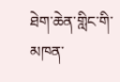ཐེག་ཆེན་གླིང་གི་མཁན་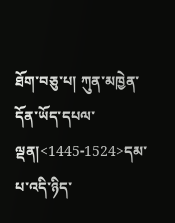ཐོག་བཅུ་པ། ཀུན་མཁྱེན་དོན་ཡོད་དཔལ་ལྡན།<1445-1524>དམ་པ་འདི་ཉིད་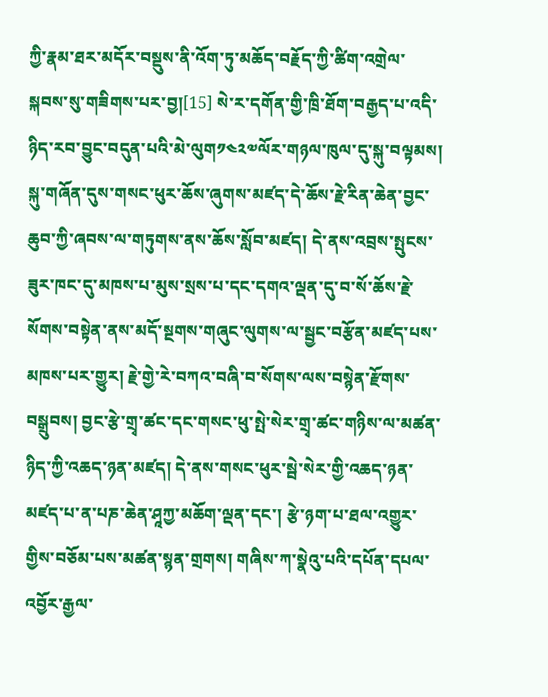ཀྱི་རྣམ་ཐར་མདོར་བསྡུས་ནི་འོག་ཏུ་མཆོད་བརྗོད་ཀྱི་ཚིག་འགྲེལ་སྐབས་སུ་གཟིགས་པར་བྱ།[15] སེ་ར་དགོན་གྱི་ཁྲི་ཐོག་བརྒྱད་པ་འདི་ཉིད་རབ་བྱུང་བདུན་པའི་མེ་ལུག༡༤༢༧ལོར་གཉལ་ཁུལ་དུ་སྐུ་བལྟམས། སྐུ་གཞོན་དུས་གསང་ཕུར་ཆོས་ཞུགས་མཛད་དེ་ཆོས་རྗེ་རིན་ཆེན་བྱང་ཆུབ་ཀྱི་ཞབས་ལ་གཏུགས་ནས་ཆོས་སློབ་མཛད། དེ་ནས་འབྲས་སྤུངས་ཟུར་ཁང་དུ་མཁས་པ་མུས་སྲས་པ་དང་དགའ་ལྡན་དུ་བ་སོ་ཆོས་རྗེ་སོགས་བསྟེན་ནས་མདོ་སྔགས་གཞུང་ལུགས་ལ་སྦྱང་བརྩོན་མཛད་པས་མཁས་པར་གྱུར། རྗེ་གྱེ་རེ་བཀའ་བཞི་བ་སོགས་ལས་བསྙེན་རྫོགས་བསྒྲུབས། བྱང་རྩེ་གྲྭ་ཚང་དང་གསང་ཕུ་སྤེ་སེར་གྲྭ་ཚང་གཉིས་ལ་མཚན་ཉིད་ཀྱི་འཆད་ཉན་མཛད། དེ་ནས་གསང་ཕུར་སྦེ་སེར་གྱི་འཆད་ཉན་མཛད་པ་ན་པཎ་ཆེན་ཤཱཀྱ་མཆོག་ལྡན་དང་། རྩེ་ཉག་པ་ཐལ་འགྱུར་གྱིས་བཅོམ་པས་མཚན་སྙན་གྲགས། གཞིས་ཀ་སྣེའུ་པའི་དཔོན་དཔལ་འབྱོར་རྒྱལ་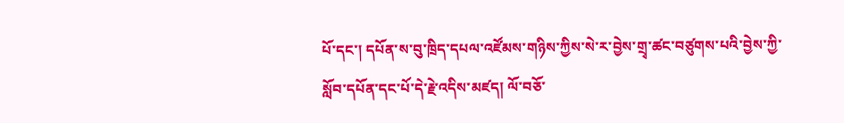པོ་དང་། དཔོན་ས་བུ་ཁྲིད་དཔལ་འཛོམས་གཉིས་ཀྱིས་སེ་ར་བྱེས་གྲྭ་ཚང་བཙུགས་པའི་བྱེས་ཀྱི་སློབ་དཔོན་དང་པོ་དེ་རྗེ་འདིས་མཛད། ལོ་བཅོ་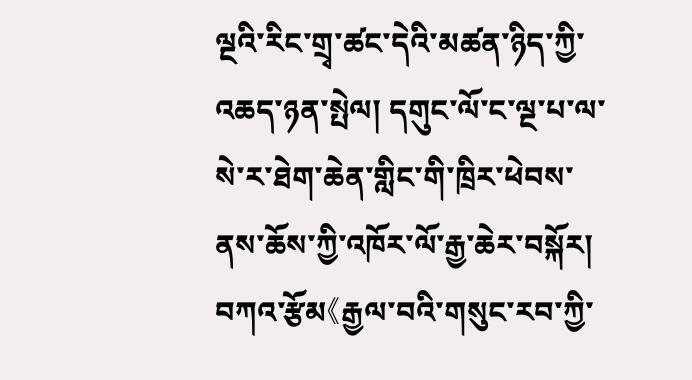ལྔའི་རིང་གྲྭ་ཚང་དེའི་མཚན་ཉིད་ཀྱི་འཆད་ཉན་སྤེལ། དགུང་ལོ་ང་ལྔ་པ་ལ་སེ་ར་ཐེག་ཆེན་གླིང་གི་ཁྲིར་ཕེབས་ནས་ཆོས་ཀྱི་འཁོར་ལོ་རྒྱ་ཆེར་བསྐོར། བཀའ་རྩོམ《རྒྱལ་བའི་གསུང་རབ་ཀྱི་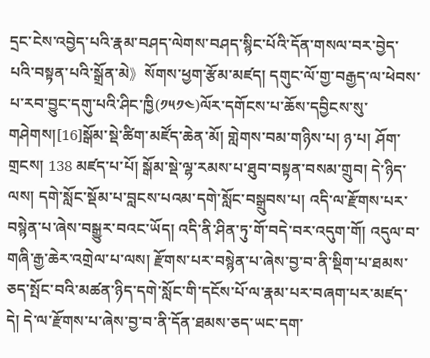དྲང་ངེས་འབྱེད་པའི་རྣམ་བཤད་ལེགས་བཤད་སྙིང་པོའི་དོན་གསལ་བར་བྱེད་པའི་བསྟན་པའི་སྒྲོན་མེ》སོགས་ཕྱག་རྩོམ་མཛད། དགུང་ལོ་གྱ་བརྒྱད་ལ་ཕེབས་པ་རབ་བྱུང་དགུ་པའི་ཤིང་ཁྱི(༡༥༡༤)ལོར་དགོངས་པ་ཆོས་དབྱིངས་སུ་གཤེགས།[16]སྒོམ་སྡེ་ཚིག་མཛོད་ཆེན་མོ། གླེགས་བམ་གཉིས་པ། ཉ་པ། ཤོག་གྲངས། 138 མཛད་པ་པོ། སྒོམ་སྡེ་ལྷ་རམས་པ་ཐུབ་བསྟན་བསམ་གྲུབ། དེ་ཉིད་ལས། དགེ་སློང་སྡོམ་པ་བླངས་པའམ་དགེ་སློང་བསྒྲུབས་པ། འདི་ལ་རྫོགས་པར་བསྙེན་པ་ཞེས་བསྒྱུར་བའང་ཡོད། འདི་ནི་ཤིན་ཏུ་གོ་བདེ་བར་འདུག་གོ། འདུལ་བ་གཞི་རྒྱ་ཆེར་འགྲེལ་པ་ལས། རྫོགས་པར་བསྙེན་པ་ཞེས་བྱ་བ་ནི་སྡིག་པ་ཐམས་ཅད་སྤོང་བའི་མཚན་ཉིད་དགེ་སློང་གི་དངོས་པོ་ལ་རྣམ་པར་བཞག་པར་མཛད་དེ། དེ་ལ་རྫོགས་པ་ཞེས་བྱ་བ་ནི་དོན་ཐམས་ཅད་ཡང་དག་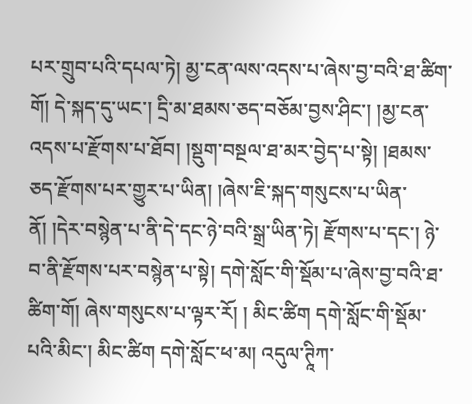པར་གྲུབ་པའི་དཔལ་ཏེ། མྱ་ངན་ལས་འདས་པ་ཞེས་བྱ་བའི་ཐ་ཚིག་གོ། དེ་སྐད་དུ་ཡང་། དྲི་མ་ཐམས་ཅད་བཅོམ་བྱས་ཤིང་། །མྱ་ངན་འདས་པ་རྫོགས་པ་ཐོབ། །སྡུག་བསྔལ་ཐ་མར་བྱེད་པ་སྟེ། །ཐམས་ཅད་རྫོགས་པར་གྱུར་པ་ཡིན། །ཞེས་ཇི་སྐད་གསུངས་པ་ཡིན་ནོ། །དེར་བསྙེན་པ་ནི་དེ་དང་ཉེ་བའི་སྒྲ་ཡིན་ཏེ། རྫོགས་པ་དང་། ཉེ་བ་ནི་རྫོགས་པར་བསྙེན་པ་སྟེ། དགེ་སློང་གི་སྡོམ་པ་ཞེས་བྱ་བའི་ཐ་ཚིག་གོ། ཞེས་གསུངས་པ་ལྟར་རོ། ། མིང་ཚིག དགེ་སློང་གི་སྡོམ་པའི་མིང་། མིང་ཚིག དགེ་སློང་ཕ་མ། འདུལ་ཊཱིཀ་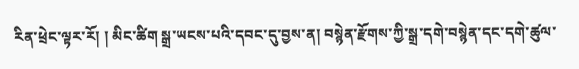རིན་ཕྲེང་ལྟར་རོ། ། མིང་ཚིག སྒྲ་ཡངས་པའི་དབང་དུ་བྱས་ན། བསྙེན་རྫོགས་ཀྱི་སྒྲ་དགེ་བསྙེན་དང་དགེ་ཚུལ་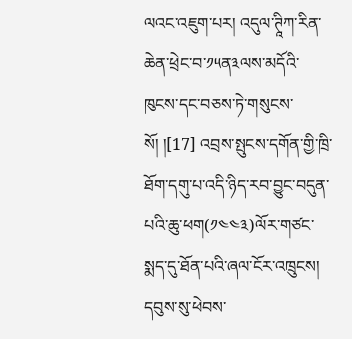ལའང་འཇུག་པར། འདུལ་ཊཱིཀ་རིན་ཆེན་ཕྲེང་བ་༡༥ན༣ལས་མདོའི་ཁུངས་དང་བཅས་ཏེ་གསུངས་སོ། །[17] འབྲས་སྤུངས་དགོན་གྱི་ཁྲི་ཐོག་དགུ་པ་འདི་ཉིད་རབ་བྱུང་བདུན་པའི་ཆུ་ཕག(༡༤༤༣)ལོར་གཙང་སྨད་དུ་ཐོན་པའི་ཞལ་ངོར་འཁྲུངས། དབུས་སུ་ཕེབས་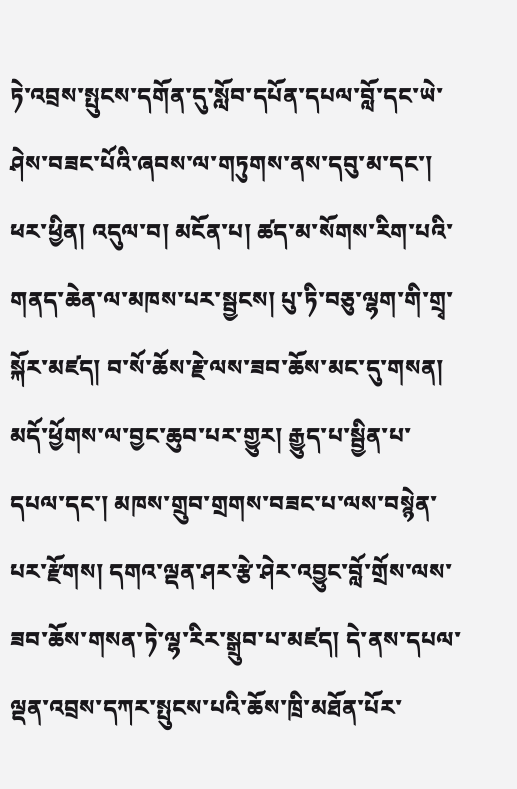ཏེ་འབྲས་སྤུངས་དགོན་དུ་སློབ་དཔོན་དཔལ་བློ་དང་ཡེ་ཤེས་བཟང་པོའི་ཞབས་ལ་གཏུགས་ནས་དབུ་མ་དང་། ཕར་ཕྱིན། འདུལ་བ། མངོན་པ། ཚད་མ་སོགས་རིག་པའི་གནད་ཆེན་ལ་མཁས་པར་སྦྱངས། པུ་ཏི་བཅུ་ལྷག་གི་གྲྭ་སྐོར་མཛད། བ་སོ་ཆོས་རྗེ་ལས་ཟབ་ཆོས་མང་དུ་གསན། མདོ་ཕྱོགས་ལ་བྱང་ཆུབ་པར་གྱུར། རྒྱུད་པ་སྦྱིན་པ་དཔལ་དང་། མཁས་གྲུབ་གྲགས་བཟང་པ་ལས་བསྙེན་པར་རྫོགས། དགའ་ལྡན་ཤར་རྩེ་ཤེར་འབྱུང་བློ་གྲོས་ལས་ཟབ་ཆོས་གསན་ཏེ་ལྷ་རིར་སྒྲུབ་པ་མཛད། དེ་ནས་དཔལ་ལྡན་འབྲས་དཀར་སྤུངས་པའི་ཆོས་ཁྲི་མཐོན་པོར་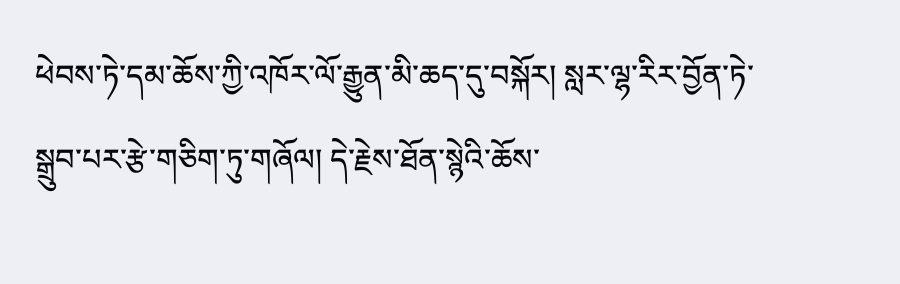ཕེབས་ཏེ་དམ་ཆོས་ཀྱི་འཁོར་ལོ་རྒྱུན་མི་ཆད་དུ་བསྐོར། སླར་ལྷ་རིར་བྱོན་ཏེ་སྒྲུབ་པར་རྩེ་གཅིག་ཏུ་གཞོལ། དེ་རྗེས་ཐོན་སྙེའི་ཆོས་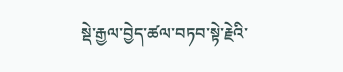སྡེ་རྒྱལ་བྱེད་ཚལ་བཏབ་སྟེ་རྗེའི་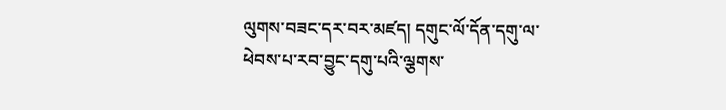ལུགས་བཟང་དར་བར་མཛད། དགུང་ལོ་དོན་དགུ་ལ་ཕེབས་པ་རབ་བྱུང་དགུ་པའི་ལྕགས་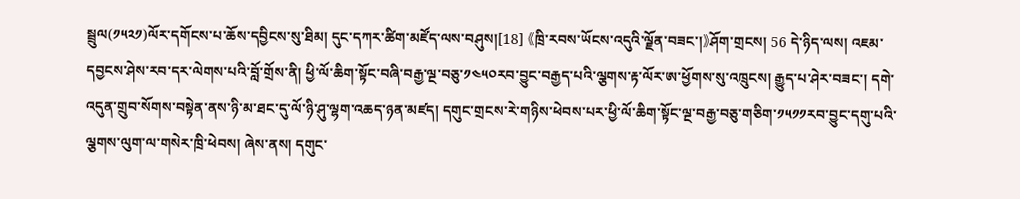སྦྲུལ(༡༥༢༡)ལོར་དགོངས་པ་ཆོས་དབྱིངས་སུ་ཐིམ། དུང་དཀར་ཚིག་མཛོད་ལས་བཤུས།[18] 《ཁྲི་རབས་ཡོངས་འདུའི་ལྗོན་བཟང་།》ཤོག་གྲངས། 56 དེ་ཉིད་ལས། འཇམ་དབྱངས་ཤེས་རབ་དར་ལེགས་པའི་བློ་གྲོས་ནི། ཕྱི་ལོ་ཆིག་སྟོང་བཞི་བརྒྱ་ལྔ་བཅུ་༡༤༥༠རབ་བྱུང་བརྒྱད་པའི་ལྕགས་རྟ་ལོར་ཨ་ཕྱོགས་སུ་འཁྲུངས། རྒྱུད་པ་ཤེར་བཟང་། དགེ་འདུན་གྲུབ་སོགས་བསྟེན་ནས་ཉི་མ་ཐང་དུ་ལོ་ཉི་ཤུ་ལྷག་འཆད་ཉན་མཛད། དགུང་གྲངས་རེ་གཉིས་ཕེབས་པར་ཕྱི་ལོ་ཆིག་སྟོང་ལྔ་བརྒྱ་བཅུ་གཅིག་༡༥༡༡རབ་བྱུང་དགུ་པའི་ལྕགས་ལུག་ལ་གསེར་ཁྲི་ཕེབས། ཞེས་ནས། དགུང་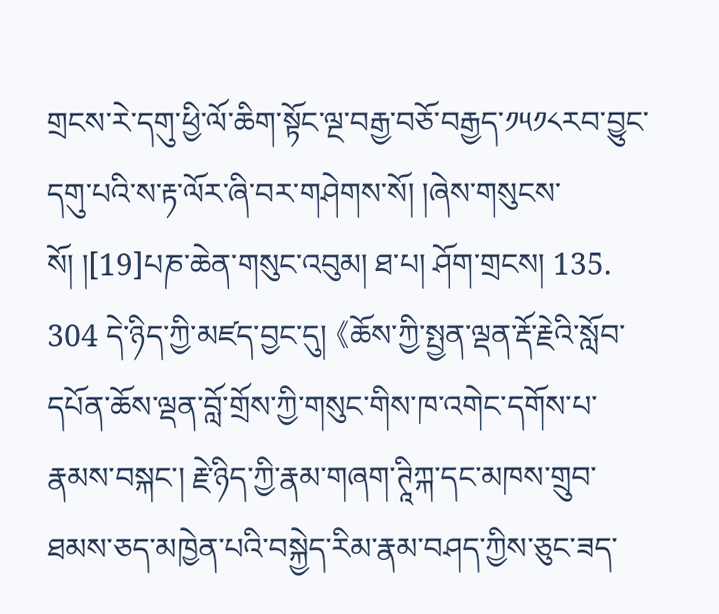གྲངས་རེ་དགུ་ཕྱི་ལོ་ཆིག་སྟོང་ལྔ་བརྒྱ་བཅོ་བརྒྱད་༡༥༡༨རབ་བྱུང་དགུ་པའི་ས་རྟ་ལོར་ཞི་བར་གཤེགས་སོ། །ཞེས་གསུངས་སོ། །[19]པཎ་ཆེན་གསུང་འབུམ། ཐ་པ། ཤོག་གྲངས། 135. 304 དེ་ཉིད་ཀྱི་མཛད་བྱང་དུ། 《ཆོས་ཀྱི་སྤྱན་ལྡན་རྡོ་རྗེའི་སློབ་དཔོན་ཆོས་ལྡན་བློ་གྲོས་ཀྱི་གསུང་གིས་ཁ་འགེང་དགོས་པ་རྣམས་བསྐང་། རྗེ་ཉིད་ཀྱི་རྣམ་གཞག་ཊཱིཀྐ་དང་མཁས་གྲུབ་ཐམས་ཅད་མཁྱེན་པའི་བསྐྱེད་རིམ་རྣམ་བཤད་ཀྱིས་ཅུང་ཟད་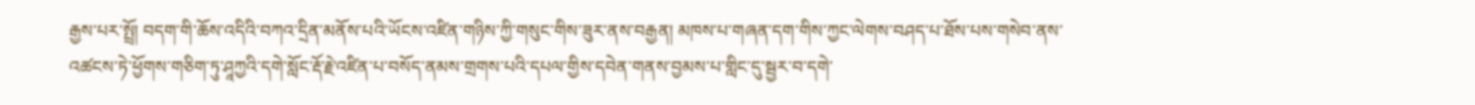རྒྱས་པར་སྤྲོ། བདག་གི་ཆོས་འདིའི་བཀའ་དྲིན་མནོས་པའི་ཡོངས་འཛིན་གཉིས་ཀྱི་གསུང་གིས་ཟུར་ནས་བརྒྱན། མཁས་པ་གཞན་དག་གིས་ཀྱང་ལེགས་བཤད་པ་ཐོས་པས་གསེབ་ནས་འཚངས་ཏེ་ཕྱོགས་གཅིག་ཏུ་ཤཱཀྱའི་དགེ་སློང་རྡོ་རྗེ་འཛིན་པ་བསོད་ནམས་གྲགས་པའི་དཔལ་གྱིས་དབེན་གནས་བྱམས་པ་གླིང་དུ་སྦྱར་བ་དགེ་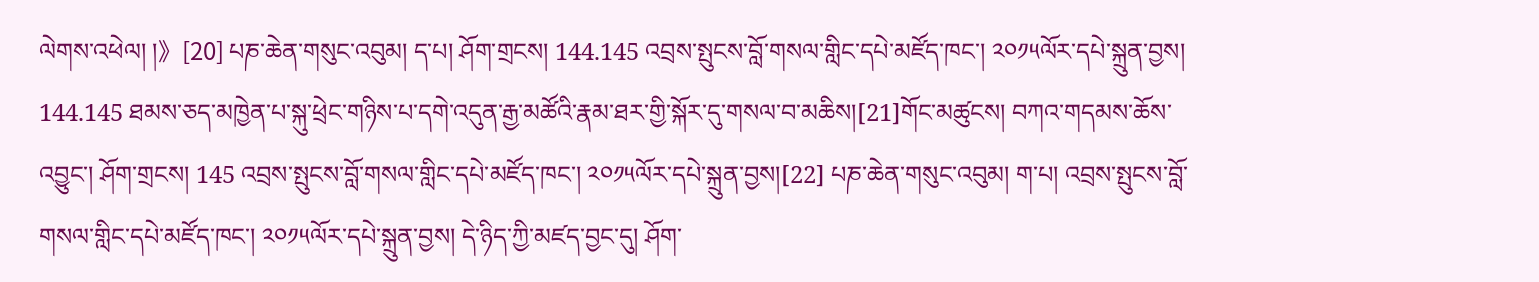ལེགས་འཕེལ། །》[20] པཎ་ཆེན་གསུང་འབུམ། ད་པ། ཤོག་གྲངས། 144.145 འབྲས་སྤུངས་བློ་གསལ་གླིང་དཔེ་མཛོད་ཁང་། ༢༠༡༥ལོར་དཔེ་སྐྲུན་བྱས། 144.145 ཐམས་ཅད་མཁྱེན་པ་སྐུ་ཕྲེང་གཉིས་པ་དགེ་འདུན་རྒྱ་མཚོའི་རྣམ་ཐར་གྱི་སྐོར་དུ་གསལ་བ་མཆིས།[21]གོང་མཚུངས། བཀའ་གདམས་ཆོས་འབྱུང་། ཤོག་གྲངས། 145 འབྲས་སྤུངས་བློ་གསལ་གླིང་དཔེ་མཛོད་ཁང་། ༢༠༡༥ལོར་དཔེ་སྐྲུན་བྱས།[22] པཎ་ཆེན་གསུང་འབུམ། ག་པ། འབྲས་སྤུངས་བློ་གསལ་གླིང་དཔེ་མཛོད་ཁང་། ༢༠༡༥ལོར་དཔེ་སྐྲུན་བྱས། དེ་ཉིད་ཀྱི་མཛད་བྱང་དུ། ཤོག་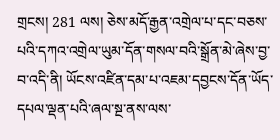གྲངས། 281 ལས། ཅེས་མདོ་རྒྱན་འགྲེལ་པ་དང་བཅས་པའི་དཀའ་འགྲེལ་ཡུམ་དོན་གསལ་བའི་སྒྲོན་མེ་ཞེས་བྱ་བ་འདི་ནི། ཡོངས་འཛིན་དམ་པ་འཇམ་དབྱངས་དོན་ཡོད་དཔལ་ལྡན་པའི་ཞལ་སྔ་ནས་ལས་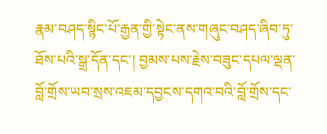རྣམ་བཤད་སྙིང་པོ་རྒྱན་གྱི་སྟེང་ནས་གཞུང་བཤད་ཞིབ་ཏུ་ཐོས་པའི་སྒྲ་དོན་དང་། བྱམས་པས་རྗེས་བཟུང་དཔལ་ལྡན་བློ་གྲོས་ཡབ་སྲས་འཇམ་དབྱངས་དགའ་བའི་བློ་གྲོས་དང་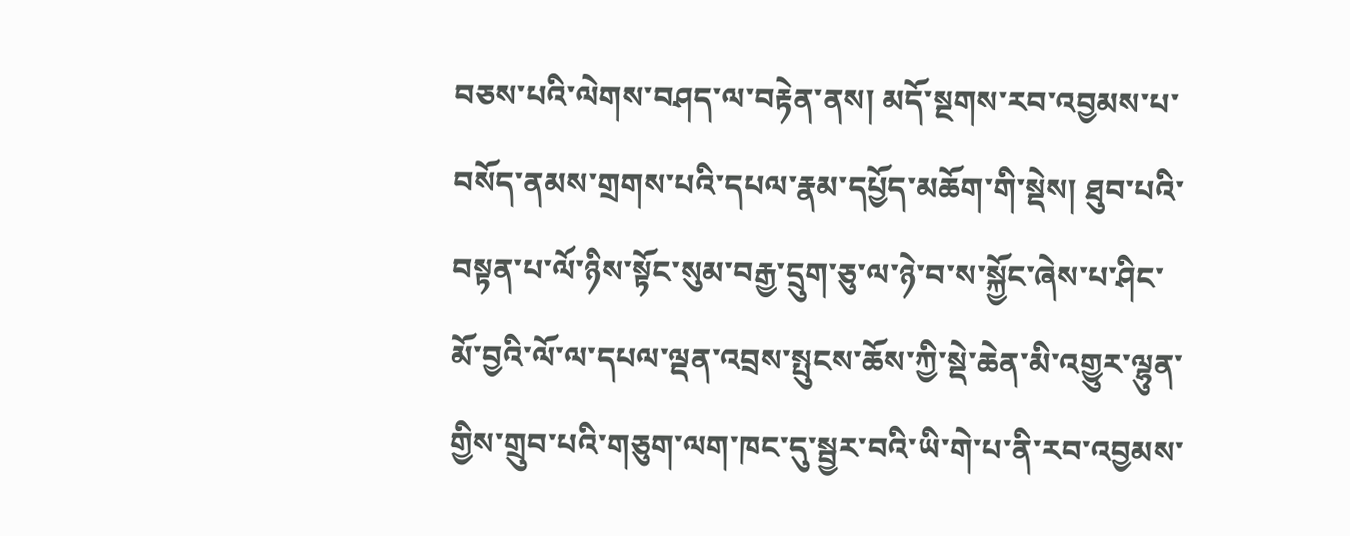བཅས་པའི་ལེགས་བཤད་ལ་བརྟེན་ནས། མདོ་སྔགས་རབ་འབྱམས་པ་བསོད་ནམས་གྲགས་པའི་དཔལ་རྣམ་དཔྱོད་མཆོག་གི་སྡེས། ཐུབ་པའི་བསྟན་པ་ལོ་ཉིས་སྟོང་སུམ་བརྒྱ་དྲུག་ཅུ་ལ་ཉེ་བ་ས་སྐྱོང་ཞེས་པ་ཤིང་མོ་བྱའི་ལོ་ལ་དཔལ་ལྡན་འབྲས་སྤུངས་ཆོས་ཀྱི་སྡེ་ཆེན་མི་འགྱུར་ལྷུན་གྱིས་གྲུབ་པའི་གཅུག་ལག་ཁང་དུ་སྦྱར་བའི་ཡི་གེ་པ་ནི་རབ་འབྱམས་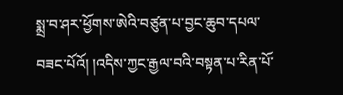སྨྲ་བ་ཤར་ཕྱོགས་ཨེའི་བཙུན་པ་བྱང་ཆུབ་དཔལ་བཟང་པོའོ། །འདིས་ཀྱང་རྒྱལ་བའི་བསྟན་པ་རིན་པོ་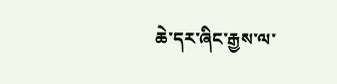ཆེ་དར་ཞིང་རྒྱས་ལ་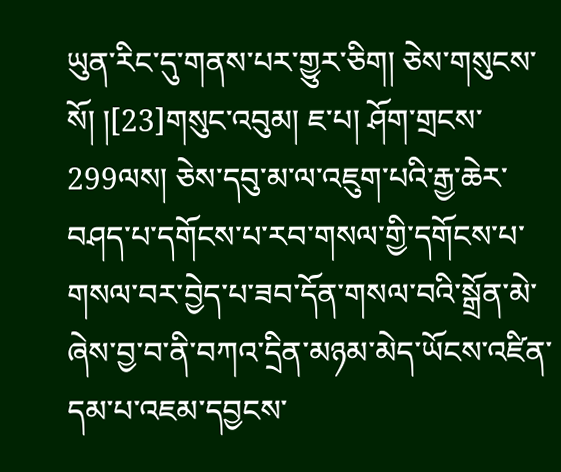ཡུན་རིང་དུ་གནས་པར་གྱུར་ཅིག། ཅེས་གསུངས་སོ། །[23]གསུང་འབུམ། ཇ་པ། ཤོག་གྲངས་299ལས། ཅེས་དབུ་མ་ལ་འཇུག་པའི་རྒྱ་ཆེར་བཤད་པ་དགོངས་པ་རབ་གསལ་གྱི་དགོངས་པ་གསལ་བར་བྱེད་པ་ཟབ་དོན་གསལ་བའི་སྒྲོན་མེ་ཞེས་བྱ་བ་ནི་བཀའ་དྲིན་མཉམ་མེད་ཡོངས་འཛིན་དམ་པ་འཇམ་དབྱངས་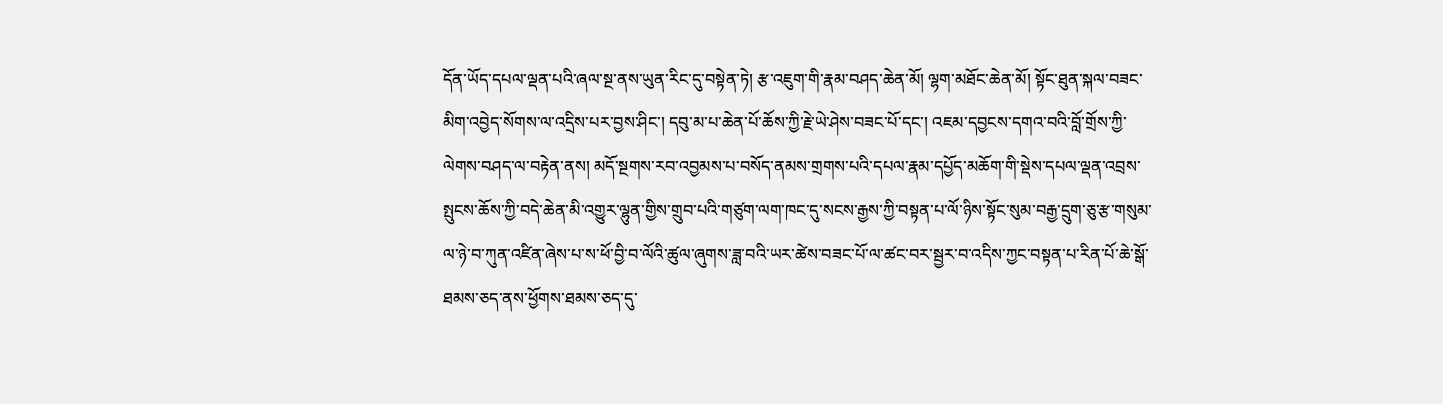དོན་ཡོད་དཔལ་ལྡན་པའི་ཞལ་སྔ་ནས་ཡུན་རིང་དུ་བསྟེན་ཏེ། རྩ་འཇུག་གི་རྣམ་བཤད་ཆེན་མོ། ལྷག་མཐོང་ཆེན་མོ། སྟོང་ཐུན་སྐལ་བཟང་མིག་འབྱེད་སོགས་ལ་འདྲིས་པར་བྱས་ཤིང་། དབུ་མ་པ་ཆེན་པོ་ཆོས་ཀྱི་རྗེ་ཡེ་ཤེས་བཟང་པོ་དང་། འཇམ་དབྱངས་དགའ་བའི་བློ་གྲོས་ཀྱི་ལེགས་བཤད་ལ་བརྟེན་ནས། མདོ་སྔགས་རབ་འབྱམས་པ་བསོད་ནམས་གྲགས་པའི་དཔལ་རྣམ་དཔྱོད་མཆོག་གི་སྡེས་དཔལ་ལྡན་འབྲས་སྤུངས་ཆོས་ཀྱི་བདེ་ཆེན་མི་འགྱུར་ལྷུན་གྱིས་གྲུབ་པའི་གཙུག་ལག་ཁང་དུ་སངས་རྒྱས་ཀྱི་བསྟན་པ་ལོ་ཉིས་སྟོང་སུམ་བརྒྱ་དྲུག་ཅུ་རྩ་གསུམ་ལ་ཉེ་བ་ཀུན་འཛིན་ཞེས་པ་ས་ཕོ་བྱི་བ་ལོའི་ཚུལ་ཞུགས་ཟླ་བའི་ཡར་ཚེས་བཟང་པོ་ལ་ཚང་བར་སྦྱར་བ་འདིས་ཀྱང་བསྟན་པ་རིན་པོ་ཆེ་སྒོ་ཐམས་ཅད་ནས་ཕྱོགས་ཐམས་ཅད་དུ་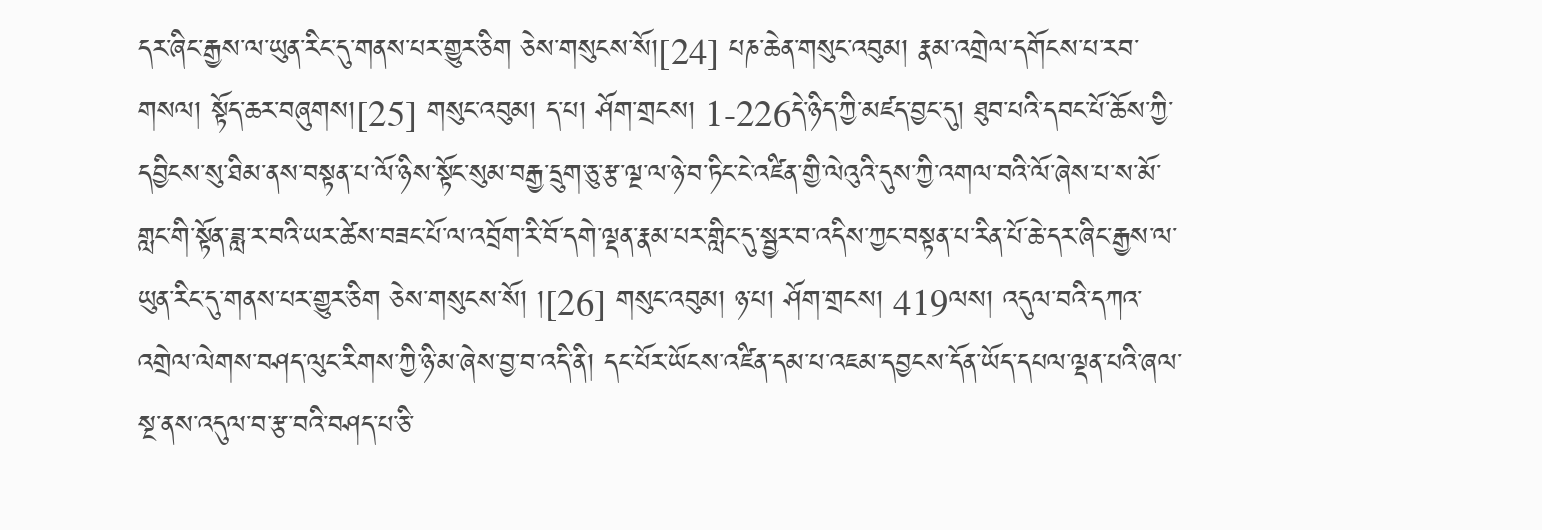དར་ཞིང་རྒྱས་ལ་ཡུན་རིང་དུ་གནས་པར་གྱུར་ཅིག ཅེས་གསུངས་སོ།[24] པཎ་ཆེན་གསུང་འབུམ། རྣམ་འགྲེལ་དགོངས་པ་རབ་གསལ། སྟོད་ཆར་བཞུགས།[25] གསུང་འབུམ། ད་པ། ཤོག་གྲངས། 1-226དེ་ཉིད་ཀྱི་མཛད་བྱང་དུ། ཐུབ་པའི་དབང་པོ་ཆོས་ཀྱི་དབྱིངས་སུ་ཐིམ་ནས་བསྟན་པ་ལོ་ཉིས་སྟོང་སུམ་བརྒྱ་དྲུག་ཅུ་རྩ་ལྔ་ལ་ཉེ་བ་ཏིང་ངེ་འཛིན་གྱི་ལེའུའི་དུས་ཀྱི་འགལ་བའི་ལོ་ཞེས་པ་ས་མོ་གླང་གི་སྟོན་ཟླ་ར་བའི་ཡར་ཚེས་བཟང་པོ་ལ་འབྲོག་རི་བོ་དགེ་ལྡན་རྣམ་པར་གླིང་དུ་སྦྱར་བ་འདིས་ཀྱང་བསྟན་པ་རིན་པོ་ཆེ་དར་ཞིང་རྒྱས་ལ་ཡུན་རིང་དུ་གནས་པར་གྱུར་ཅིག ཅེས་གསུངས་སོ། །[26] གསུང་འབུམ། ཉ་པ། ཤོག་གྲངས། 419ལས། འདུལ་བའི་དཀའ་འགྲེལ་ལེགས་བཤད་ལུང་རིགས་ཀྱི་ཉི་མ་ཞེས་བྱ་བ་འདི་ནི། དང་པོར་ཡོངས་འཛིན་དམ་པ་འཇམ་དབྱངས་དོན་ཡོད་དཔལ་ལྡན་པའི་ཞལ་སྔ་ནས་འདུལ་བ་རྩ་བའི་བཤད་པ་ཅི་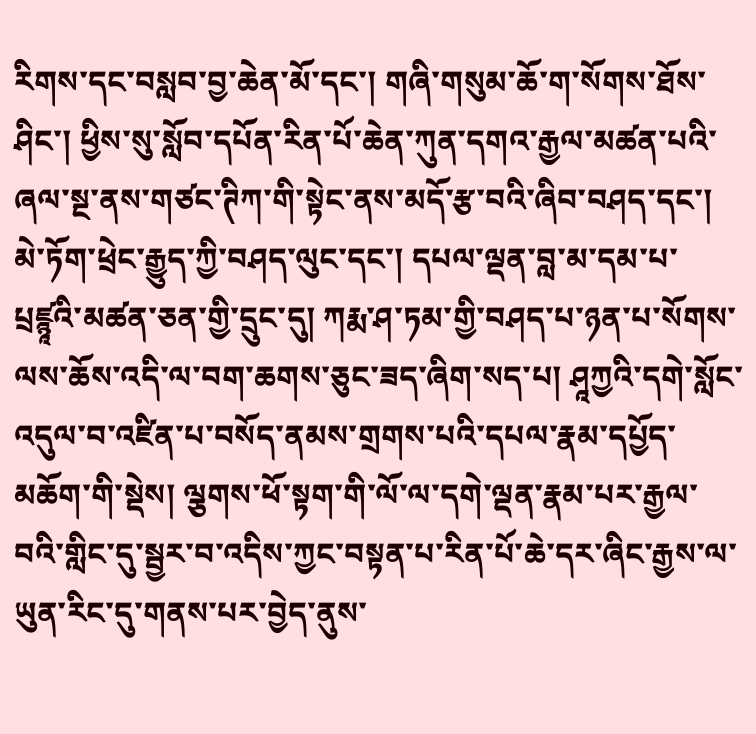རིགས་དང་བསླབ་བྱ་ཆེན་མོ་དང་། གཞི་གསུམ་ཆོ་ག་སོགས་ཐོས་ཤིང་། ཕྱིས་སུ་སློབ་དཔོན་རིན་པོ་ཆེན་ཀུན་དགའ་རྒྱལ་མཚན་པའི་ཞལ་སྔ་ནས་གཙང་ཊིཀ་གི་སྟེང་ནས་མདོ་རྩ་བའི་ཞིབ་བཤད་དང་། མེ་ཏོག་ཕྲེང་རྒྱུད་ཀྱི་བཤད་ལུང་དང་། དཔལ་ལྡན་བླ་མ་དམ་པ་པྲཛྙཱའི་མཚན་ཅན་གྱི་དྲུང་དུ། ཀརྨ་ཤ་ཏམ་གྱི་བཤད་པ་ཉན་པ་སོགས་ལས་ཆོས་འདི་ལ་བག་ཆགས་ཅུང་ཟད་ཞིག་སད་པ། ཤཱཀྱའི་དགེ་སློང་འདུལ་བ་འཛིན་པ་བསོད་ནམས་གྲགས་པའི་དཔལ་རྣམ་དཔྱོད་མཆོག་གི་སྡེས། ལྕགས་ཕོ་སྟག་གི་ལོ་ལ་དགེ་ལྡན་རྣམ་པར་རྒྱལ་བའི་གླིང་དུ་སྦྱར་བ་འདིས་ཀྱང་བསྟན་པ་རིན་པོ་ཆེ་དར་ཞིང་རྒྱས་ལ་ཡུན་རིང་དུ་གནས་པར་བྱེད་ནུས་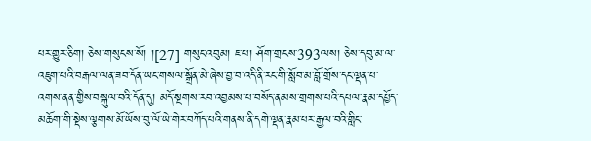པར་གྱུར་ཅིག། ཅེས་གསུངས་སོ། །[27] གསུང་འབུམ། ཇ་པ། ཤོག་གྲངས་393ལས། ཅེས་དབུ་མ་ལ་འཇུག་པའི་བརྒལ་ལན་ཟབ་དོན་ཡང་གསལ་སྒྲོན་མེ་ཞེས་བྱ་བ་འདི་ནི་རང་གི་སློབ་མ་བློ་གྲོས་དང་ལྡན་པ་འགས་ནན་གྱིས་བསྐུལ་བའི་དོན་དུ། མདོ་སྔགས་རབ་འབྱམས་པ་བསོད་ནམས་གྲགས་པའི་དཔལ་རྣམ་དཔྱོད་མཆོག་གི་སྡེས་ལྕགས་མོ་ཡོས་བུ་ལོ་ཡེ་གེར་བཀོད་པའི་གནས་ནི་དགེ་ལྡན་རྣམ་པར་རྒྱལ་བའི་གླིང་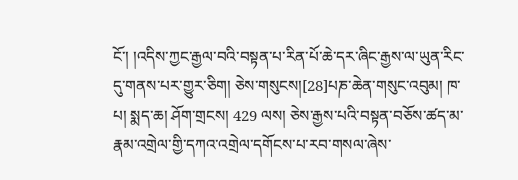ངོ་། །འདིས་ཀྱང་རྒྱལ་བའི་བསྟན་པ་རིན་པོ་ཆེ་དར་ཞིང་རྒྱས་ལ་ཡུན་རིང་དུ་གནས་པར་གྱུར་ཅིག། ཅེས་གསུངས།[28]པཎ་ཆེན་གསུང་འབུམ། ཁ་པ། སྨད་ཆ། ཤོག་གྲངས། 429 ལས། ཅེས་རྒྱས་པའི་བསྟན་བཅོས་ཚད་མ་རྣམ་འགྲེལ་གྱི་དཀའ་འགྲེལ་དགོངས་པ་རབ་གསལ་ཞེས་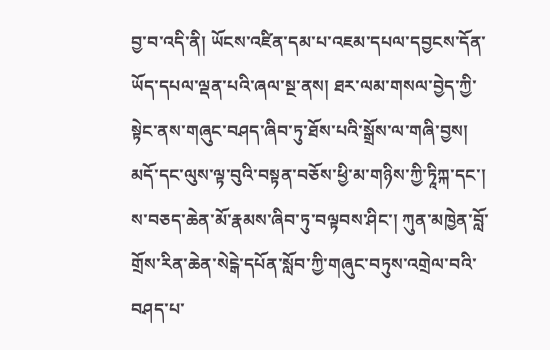བྱ་བ་འདི་ནི། ཡོངས་འཛིན་དམ་པ་འཇམ་དཔལ་དབྱངས་དོན་ཡོད་དཔལ་ལྡན་པའི་ཞལ་སྔ་ནས། ཐར་ལམ་གསལ་བྱེད་ཀྱི་སྟེང་ནས་གཞུང་བཤད་ཞིབ་ཏུ་ཐོས་པའི་སྒྲོས་ལ་གཞི་བྱས། མདོ་དང་ལུས་ལྟ་བུའི་བསྟན་བཅོས་ཕྱི་མ་གཉིས་ཀྱི་ཏཱིཀྐ་དང་། ས་བཅད་ཆེན་མོ་རྣམས་ཞིབ་ཏུ་བལྟབས་ཤིང་། ཀུན་མཁྱེན་བློ་གྲོས་རིན་ཆེན་སེངྒེ་དཔོན་སློབ་ཀྱི་གཞུང་བཏུས་འགྲེལ་བའི་བཤད་པ་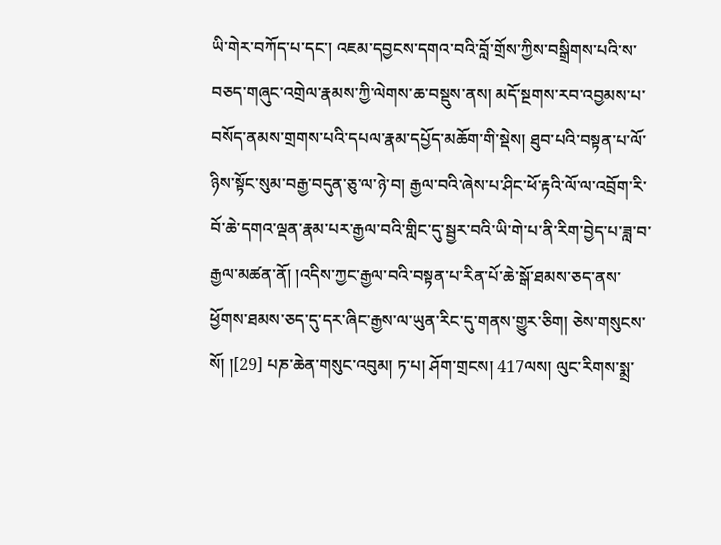ཡི་གེར་བཀོད་པ་དང་། འཇམ་དབྱངས་དགའ་བའི་བློ་གྲོས་ཀྱིས་བསྒྲིགས་པའི་ས་བཅད་གཞུང་འགྲེལ་རྣམས་ཀྱི་ལེགས་ཆ་བསྡུས་ནས། མདོ་སྔགས་རབ་འབྱམས་པ་བསོད་ནམས་གྲགས་པའི་དཔལ་རྣམ་དཔྱོད་མཆོག་གི་སྡེས། ཐུབ་པའི་བསྟན་པ་ལོ་ཉིས་སྟོང་སུམ་བརྒྱ་བདུན་ཅུ་ལ་ཉེ་བ། རྒྱལ་བའི་ཞེས་པ་ཤིང་ཕོ་རྟའི་ལོ་ལ་འབྲོག་རི་བོ་ཆེ་དགའ་ལྡན་རྣམ་པར་རྒྱལ་བའི་གླིང་དུ་སྦྱར་བའི་ཡི་གེ་པ་ནི་རིག་བྱེད་པ་ཟླ་བ་རྒྱལ་མཚན་ནོ། །འདིས་ཀྱང་རྒྱལ་བའི་བསྟན་པ་རིན་པོ་ཆེ་སྒོ་ཐམས་ཅད་ནས་ཕྱོགས་ཐམས་ཅད་དུ་དར་ཞིང་རྒྱས་ལ་ཡུན་རིང་དུ་གནས་གྱུར་ཅིག། ཅེས་གསུངས་སོ། །[29] པཎ་ཆེན་གསུང་འབུམ། ཏ་པ། ཤོག་གྲངས། 417ལས། ལུང་རིགས་སྨྲ་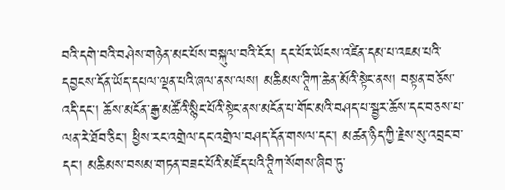བའི་དགེ་བའི་བཤེས་གཉེན་མང་པོས་བསྐུལ་བའི་ངོར། དང་པོར་ཡོངས་འཛིན་དམ་པ་འཇམ་པའི་དབྱངས་དོན་ཡོད་དཔལ་ལྡན་པའི་ཞལ་ནས་ལས། མཆིམས་ཊཱིཀ་ཆེན་མོའི་སྟེང་ནས། བསྟན་བཅོས་འདི་དང་། ཆོས་མངོན་རྒྱ་མཚོའི་སྙིང་པོའི་སྟེང་ནས་མངོན་པ་གོང་མའི་བཤད་པ་སྦྱར་ཆོས་དང་བཅས་པ་ལན་རེ་ཐོབ་ཅིང་། ཕྱིས་རང་འགྲེལ་དང་འགྲེལ་བཤད་དོན་གསལ་དང་། མཚན་ཉིད་ཀྱི་རྗེས་སུ་འབྲང་བ་དང་། མཆིམས་བསམ་གཏན་བཟང་པོའི་མཛོད་པའི་ཊཱིཀ་སོགས་ཞིབ་ཏུ་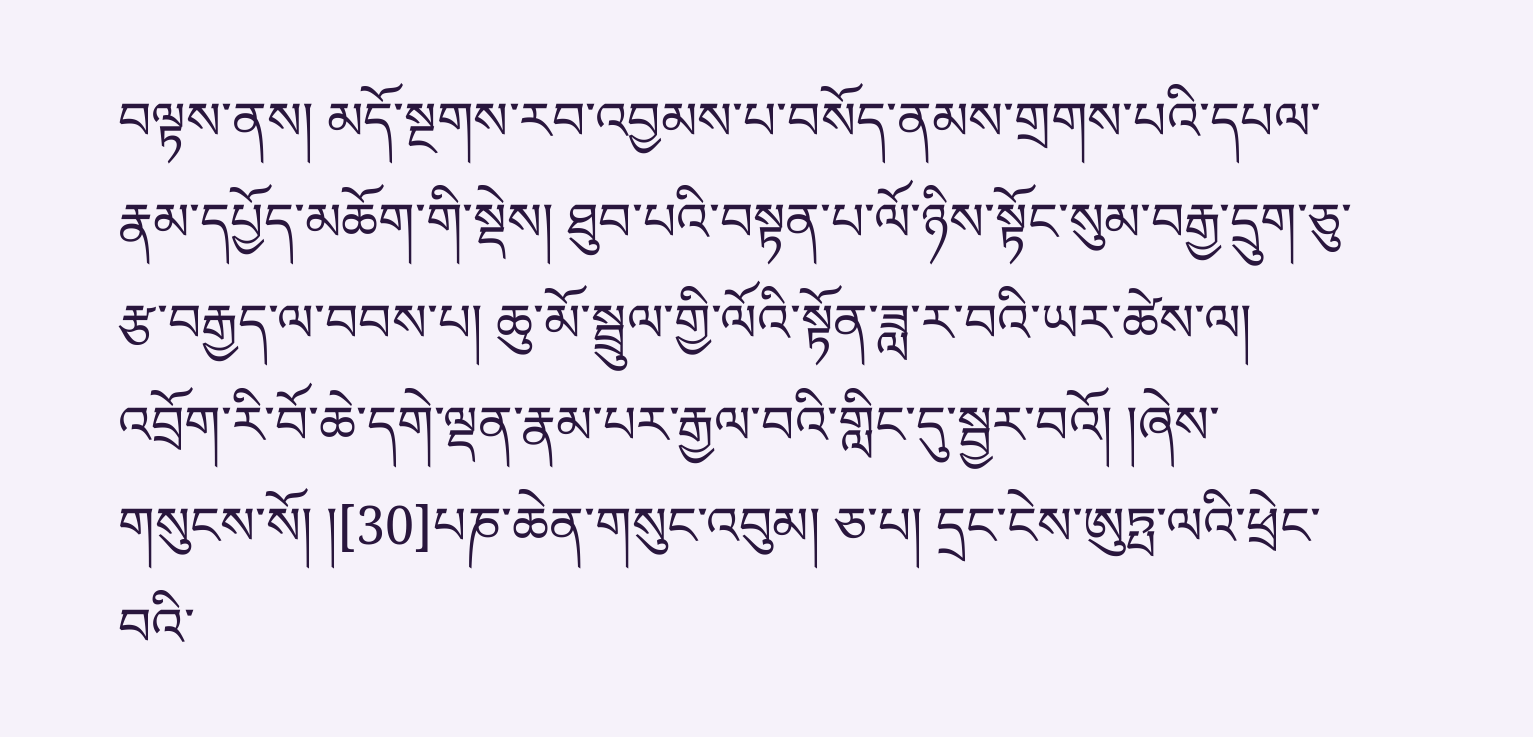བལྟས་ནས། མདོ་སྔགས་རབ་འབྱམས་པ་བསོད་ནམས་གྲགས་པའི་དཔལ་རྣམ་དཔྱོད་མཆོག་གི་སྡེས། ཐུབ་པའི་བསྟན་པ་ལོ་ཉིས་སྟོང་སུམ་བརྒྱ་དྲུག་ཅུ་རྩ་བརྒྱད་ལ་བབས་པ། ཆུ་མོ་སྦྲུལ་གྱི་ལོའི་སྟོན་ཟླ་ར་བའི་ཡར་ཚེས་ལ། འབྲོག་རི་བོ་ཆེ་དགེ་ལྡན་རྣམ་པར་རྒྱལ་བའི་གླིང་དུ་སྦྱར་བའོ། །ཞེས་གསུངས་སོ། །[30]པཎ་ཆེན་གསུང་འབུམ། ཅ་པ། དྲང་ངེས་ཨུཏྤ་ལའི་ཕྲེང་བའི་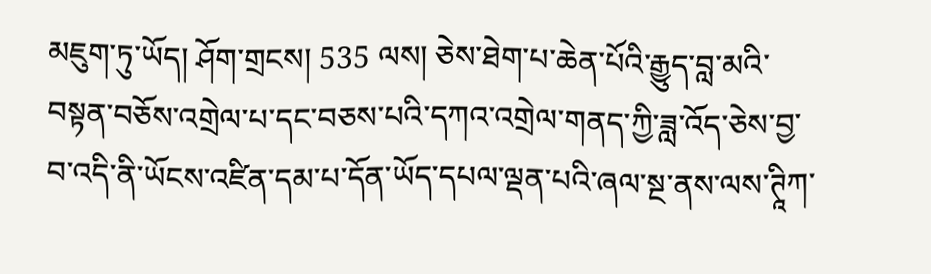མཇུག་ཏུ་ཡོད། ཤོག་གྲངས། 535 ལས། ཅེས་ཐེག་པ་ཆེན་པོའི་རྒྱུད་བླ་མའི་བསྟན་བཅོས་འགྲེལ་པ་དང་བཅས་པའི་དཀའ་འགྲེལ་གནད་ཀྱི་ཟླ་འོད་ཅེས་བྱ་བ་འདི་ནི་ཡོངས་འཛིན་དམ་པ་དོན་ཡོད་དཔལ་ལྡན་པའི་ཞལ་སྔ་ནས་ལས་ཊཱིཀ་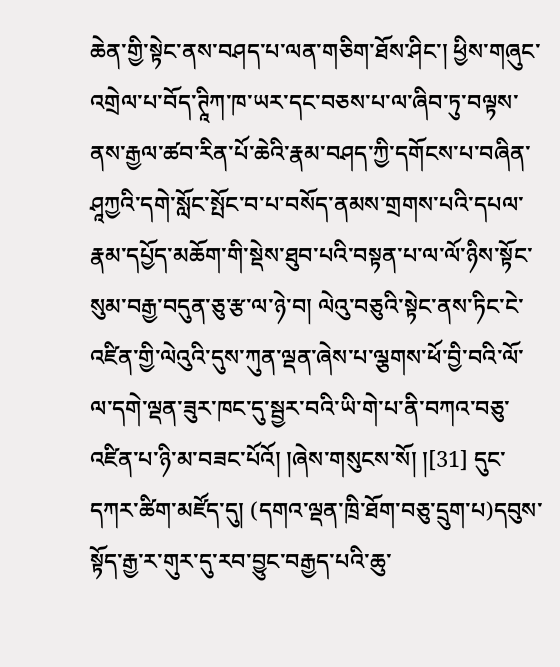ཆེན་གྱི་སྟེང་ནས་བཤད་པ་ལན་གཅིག་ཐོས་ཤིང་། ཕྱིས་གཞུང་འགྲེལ་པ་བོད་ཊཱིཀ་ཁ་ཡར་དང་བཅས་པ་ལ་ཞིབ་ཏུ་བལྟས་ནས་རྒྱལ་ཚབ་རིན་པོ་ཆེའི་རྣམ་བཤད་ཀྱི་དགོངས་པ་བཞིན་ཤཱཀྱའི་དགེ་སློང་སྤོང་བ་པ་བསོད་ནམས་གྲགས་པའི་དཔལ་རྣམ་དཔྱོད་མཆོག་གི་སྡེས་ཐུབ་པའི་བསྟན་པ་ལ་ལོ་ཉིས་སྟོང་སུམ་བརྒྱ་བདུན་ཅུ་རྩ་ལ་ཉེ་བ། ལེའུ་བཅུའི་སྟེང་ནས་ཏིང་ངེ་འཛིན་གྱི་ལེའུའི་དུས་ཀུན་ལྡན་ཞེས་པ་ལྕགས་ཕོ་བྱི་བའི་ལོ་ལ་དགེ་ལྡན་ཟུར་ཁང་དུ་སྦྱར་བའི་ཡི་གེ་པ་ནི་བཀའ་བཅུ་འཛིན་པ་ཉི་མ་བཟང་པོའོ། །ཞེས་གསུངས་སོ། །[31] དུང་དཀར་ཚིག་མཛོད་དུ། (དགའ་ལྡན་ཁྲི་ཐོག་བཅུ་དྲུག་པ)དབུས་སྟོད་རྒྱ་ར་གུར་དུ་རབ་བྱུང་བརྒྱད་པའི་ཆུ་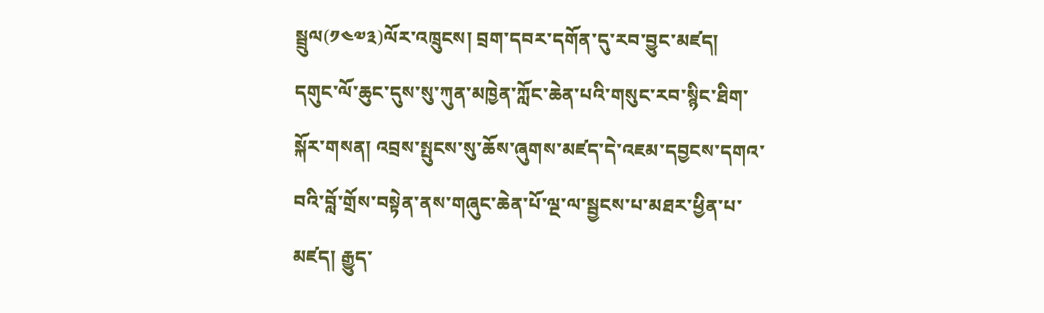སྦྲུལ(༡༤༧༣)ལོར་འཁྲུངས། བྲག་དབར་དགོན་དུ་རབ་བྱུང་མཛད། དགུང་ལོ་ཆུང་དུས་སུ་ཀུན་མཁྱེན་ཀློང་ཆེན་པའི་གསུང་རབ་སྙིང་ཐིག་སྐོར་གསན། འབྲས་སྤུངས་སུ་ཆོས་ཞུགས་མཛད་དེ་འཇམ་དབྱངས་དགའ་བའི་བློ་གྲོས་བསྟེན་ནས་གཞུང་ཆེན་པོ་ལྔ་ལ་སྦྱངས་པ་མཐར་ཕྱིན་པ་མཛད། རྒྱུད་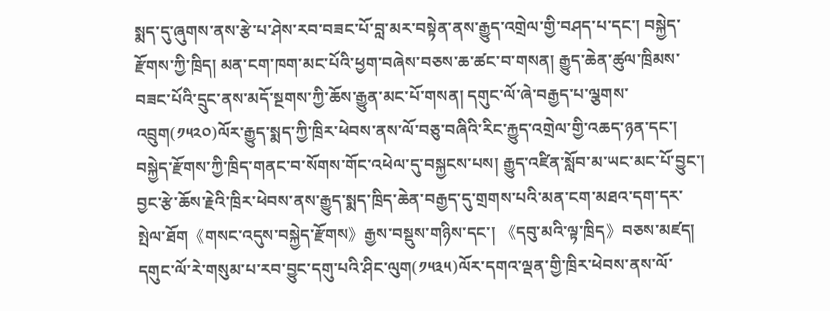སྨད་དུ་ཞུགས་ནས་རྩེ་པ་ཤེས་རབ་བཟང་པོ་བླ་མར་བསྟེན་ནས་རྒྱུད་འགྲེལ་གྱི་བཤད་པ་དང་། བསྐྱེད་རྫོགས་ཀྱི་ཁྲིད། མན་ངག་ཁག་མང་པོའི་ཕྱག་བཞེས་བཅས་ཆ་ཚང་བ་གསན། རྒྱུད་ཆེན་ཚུལ་ཁྲིམས་བཟང་པོའི་དྲུང་ནས་མདོ་སྔགས་ཀྱི་ཆོས་རྒྱུན་མང་པོ་གསན། དགུང་ལོ་ཞེ་བརྒྱད་པ་ལྕགས་འབྲུག(༡༥༢༠)ལོར་རྒྱུད་སྨད་ཀྱི་ཁྲིར་ཕེབས་ནས་ལོ་བཅུ་བཞིའི་རིང་རྐྱུད་འགྲེལ་གྱི་འཆད་ཉན་དང་། བསྐྱེད་རྫོགས་ཀྱི་ཁྲིད་གནང་བ་སོགས་གོང་འཕེལ་དུ་བསྐྱངས་པས། རྒྱུད་འཛིན་སློབ་མ་ཡང་མང་པོ་བྱུང་། བྱང་རྩེ་ཆོས་རྗེའི་ཁྲིར་ཕེབས་ནས་རྒྱུད་སྨད་ཁྲིད་ཆེན་བརྒྱད་དུ་གྲགས་པའི་མན་ངག་མཐའ་དག་དར་སྤེལ་ཐོག《གསང་འདུས་བསྐྱེད་རྫོགས》རྒྱས་བསྡུས་གཉིས་དང་། 《དབུ་མའི་ལྟ་ཁྲིད》བཅས་མཛད། དགུང་ལོ་རེ་གསུམ་པ་རབ་བྱུང་དགུ་པའི་ཤིང་ལུག(༡༥༣༥)ལོར་དགའ་ལྡན་གྱི་ཁྲིར་ཕེབས་ནས་ལོ་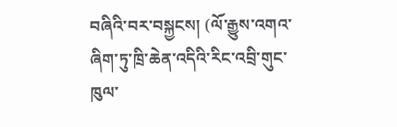བཞིའི་བར་བསྐྱངས། (ལོ་རྒྱུས་འགའ་ཞིག་ཏུ་ཁྲི་ཆེན་འདིའི་རིང་འབྲི་གུང་ཁུལ་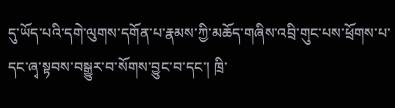དུ་ཡོད་པའི་དགེ་ལུགས་དགོན་པ་རྣམས་ཀྱི་མཆོད་གཞིས་འབྲི་གུང་པས་ཕྲོགས་པ་དང་ཞྭ་སྟབས་བསྒྱུར་བ་སོགས་བྱུང་བ་དང་། ཁྲི་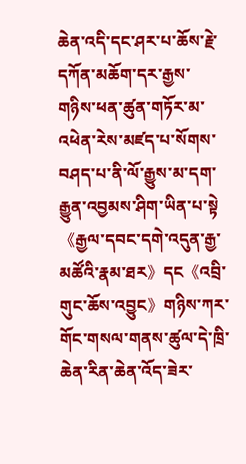ཆེན་འདི་དང་ཤར་པ་ཆོས་རྗེ་དཀོན་མཆོག་དར་རྒྱས་གཉིས་ཕན་ཚུན་གཏོར་མ་འཕེན་རེས་མཛད་པ་སོགས་བཤད་པ་ནི་ལོ་རྒྱུས་མ་དག་རྒྱུན་འབྱམས་ཤིག་ཡིན་པ་སྟེ《རྒྱལ་དབང་དགེ་འདུན་རྒྱ་མཚོའི་རྣམ་ཐར》དང《འབྲི་གུང་ཆོས་འབྱུང》གཉིས་ཀར་གོང་གསལ་གནས་ཚུལ་དེ་ཁྲི་ཆེན་རིན་ཆེན་འོད་ཟེར་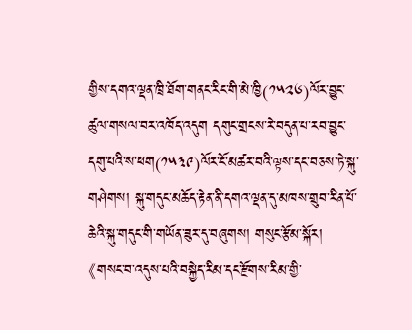གྱིས་དགའ་ལྡན་ཁྲི་ཐོག་གནང་རིང་གི་མེ་ཁྱི(༡༥༢༦)ལོར་བྱུང་ཚུལ་གསལ་བར་འཁོད་འདུག དགུང་གྲངས་རེ་བདུན་པ་རབ་བྱུང་དགུ་པའི་ས་ཕག(༡༥༣༩)ལོར་ངོ་མཚར་བའི་ལྟས་དང་བཅས་ཏེ་སྐུ་གཤེགས། སྐུ་གདུང་མཆོད་རྟེན་ནི་དགའ་ལྡན་དུ་མཁས་གྲུབ་རིན་པོ་ཆེའི་སྐུ་གདུང་གི་གཡོན་ཟུར་དུ་བཞུགས། གསུང་རྩོམ་སྐོར། 《གསང་བ་འདུས་པའི་བསྐྱེད་རིམ་དང་རྫོགས་རིམ་གྱི་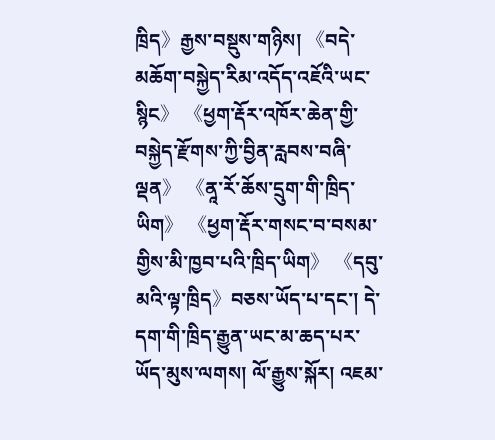ཁྲིད》རྒྱས་བསྡུས་གཉིས། 《བདེ་མཆོག་བསྐྱེད་རིམ་འདོད་འཇོའི་ཡང་སྙིང》 《ཕྱག་རྡོར་འཁོར་ཆེན་གྱི་བསྐྱེད་རྫོགས་ཀྱི་བྱིན་རླབས་བཞི་ལྡན》 《ནཱ་རོ་ཆོས་དྲུག་གི་ཁྲིད་ཡིག》 《ཕྱག་རྡོར་གསང་བ་བསམ་གྱིས་མི་ཁྱབ་པའི་ཁྲིད་ཡིག》 《དབུ་མའི་ལྟ་ཁྲིད》བཅས་ཡོད་པ་དང་། དེ་དག་གི་ཁྲིད་རྒྱུན་ཡང་མ་ཆད་པར་ཡོད་མུས་ལགས། ལོ་རྒྱུས་སྐོར། འཇམ་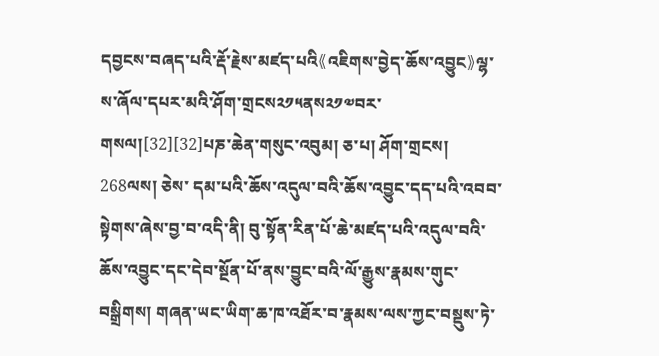དབྱངས་བཞད་པའི་རྡོ་རྗེས་མཛད་པའི《འཇིགས་བྱེད་ཆོས་འབྱུང》ལྷ་ས་ཞོལ་དཔར་མའི་ཤོག་གྲངས༢༡༥ནས༢༡༧བར་གསལ།[32][32]པཎ་ཆེན་གསུང་འབུམ། ཅ་པ། ཤོག་གྲངས། 268ལས། ཅེས་ དམ་པའི་ཆོས་འདུལ་བའི་ཆོས་འབྱུང་དད་པའི་འབབ་སྟེགས་ཞེས་བྱ་བ་འདི་ནི། བུ་སྟོན་རིན་པོ་ཆེ་མཛད་པའི་འདུལ་བའི་ཆོས་འབྱུང་དང་དེབ་སྔོན་པོ་ནས་བྱུང་བའི་ལོ་རྒྱུས་རྣམས་གུང་བསྒྲིགས། གཞན་ཡང་ཡིག་ཆ་ཁ་འཐོར་བ་རྣམས་ལས་ཀྱང་བསྡུས་ཏེ་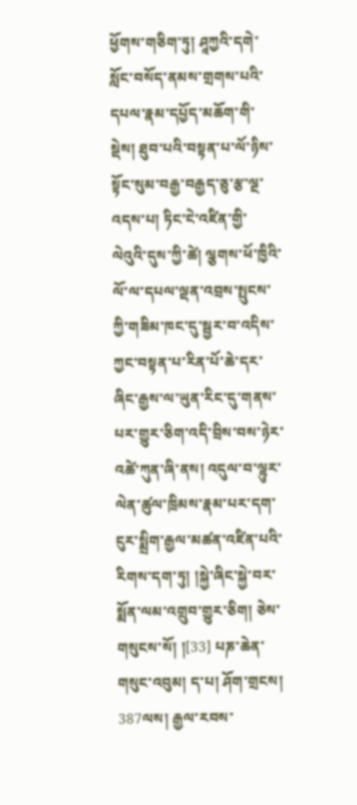ཕྱོགས་གཅིག་ཏུ། ཤཱཀྱའི་དགེ་སློང་བསོད་ནམས་གྲགས་པའི་དཔལ་རྣམ་དཔྱོད་མཆོག་གི་སྡེས། ཐུབ་པའི་བསྟན་པ་ལོ་ཉིས་སྟོང་སུམ་བརྒྱ་བརྒྱད་ཅུ་རྩ་ལྔ་འདས་པ། ཏིང་ངེ་འཛིན་གྱི་ལེའུའི་དུས་ཀྱི་ཚེ། ལྕགས་ཕོ་ཁྱིའི་ལོ་ལ་དཔལ་ལྡན་འབྲས་སྤུངས་ཀྱི་གཟིམ་ཁང་དུ་སྦྱར་བ་འདིས་ཀྱང་བསྟན་པ་རིན་པོ་ཆེ་དར་ཞིང་རྒྱས་ལ་ཡུན་རིང་དུ་གནས་པར་གྱུར་ཅིག་འདི་བྲིས་བས་ཉེར་འཚེ་ཀུན་ཞི་ནས། འདུལ་བ་ལྷུར་ལེན་ཚུལ་ཁྲིམས་རྣམ་པར་དག་ངུར་སྨྲིག་རྒྱལ་མཚན་འཛིན་པའི་རིགས་དག་ཏུ། །སྐྱེ་ཞིང་སྐྱེ་བར་སྨོན་ལམ་འགྲུབ་གྱུར་ཅིག། ཅེས་གསུངས་སོ། །[33] པཎ་ཆེན་གསུང་འབུམ། ད་པ། ཤོག་གྲངས། 387ལས། རྒྱལ་རབས་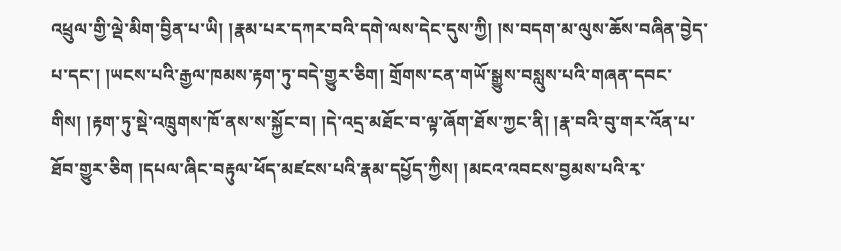འཕྲུལ་གྱི་ལྡེ་མིག་བྱིན་པ་ཡི། །རྣམ་པར་དཀར་བའི་དགེ་ལས་དེང་དུས་ཀྱི། །ས་བདག་མ་ལུས་ཆོས་བཞིན་བྱེད་པ་དང་། །ཡངས་པའི་རྒྱལ་ཁམས་རྟག་ཏུ་བདེ་གྱུར་ཅིག། གྲོགས་ངན་གཡོ་སྒྱུས་བསླུས་པའི་གཞན་དབང་གིས། །རྟག་ཏུ་སྡེ་འཁྲུགས་ཁོ་ནས་ས་སྐྱོང་བ། །དེ་འདྲ་མཐོང་བ་ལྟ་ཞོག་ཐོས་ཀྱང་ནི། །རྣ་བའི་བུ་གར་འོན་པ་ཐོབ་གྱུར་ཅིག །དཔལ་ཞིང་བརྟུལ་ཕོད་མཛངས་པའི་རྣམ་དཔྱོད་ཀྱིས། །མངའ་འབངས་བྱམས་པའི་རྭ་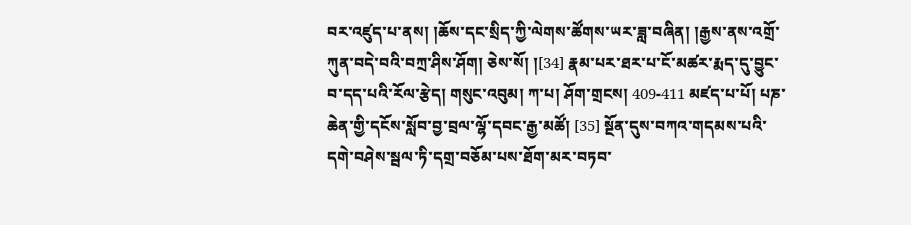བར་འཛུད་པ་ནས། །ཆོས་དང་སྲིད་ཀྱི་ལེགས་ཚོགས་ཡར་ཟླ་བཞིན། །རྒྱས་ནས་འགྲོ་ཀུན་བདེ་བའི་བཀྲ་ཤིས་ཤོག། ཅེས་སོ། །[34] རྣམ་པར་ཐར་པ་ངོ་མཚར་རྨད་དུ་བྱུང་བ་དད་པའི་རོལ་རྩེད། གསུང་འབུམ། ཀ་པ། ཤོག་གྲངས། 409-411 མཛད་པ་པོ། པཎ་ཆེན་གྱི་དངོས་སློབ་བྱ་བྲལ་ལྷོ་དབང་རྒྱ་མཚོ། [35] སྔོན་དུས་བཀའ་གདམས་པའི་དགེ་བཤེས་སྦལ་ཏི་དགྲ་བཅོམ་པས་ཐོག་མར་བཏབ་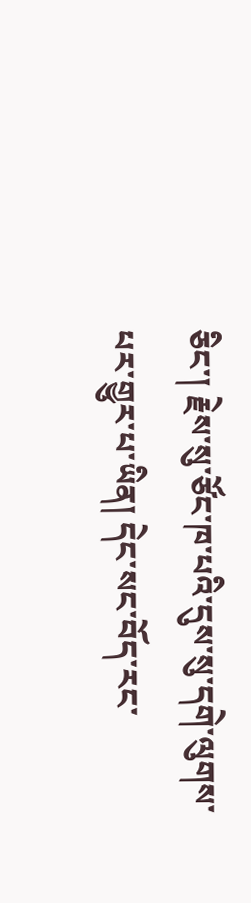ཅིང་། རྗེས་སུ་ཙོང་ཁ་པའི་དུས་སུ་དགེ་ལུགས་པར་གྱུར་པ་ཡིན། དེང་སང་བོད་རང་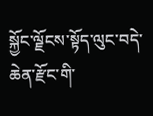སྐྱོང་ལྗོངས་སྟོད་ལུང་བདེ་ཆེན་རྫོང་གི་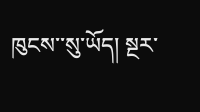ཁུངས་་སུ་ཡོད། སྔར་